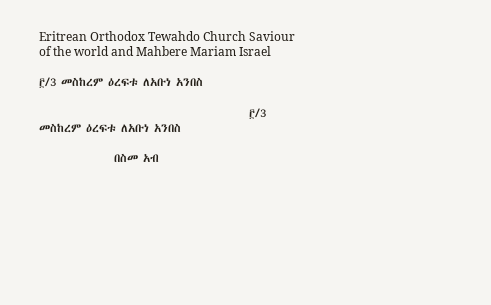Eritrean Orthodox Tewahdo Church Saviour of the world and Mahbere Mariam Israel

፫/3 መስከረም ዕረፍቱ ለአቡነ አንበስ

                                          ፫/3 መስከረም ዕረፍቱ ለአቡነ አንበስ

               በስመ አብ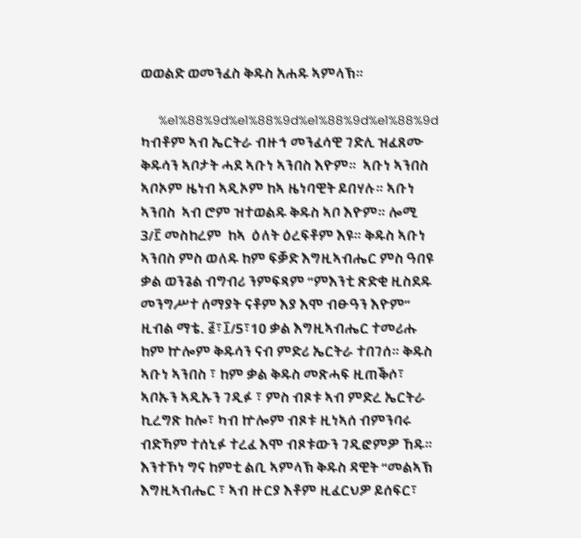ወወልድ ወመንፈስ ቅዱስ አሐዱ ኣምላኽ።

      %e1%88%9d%e1%88%9d%e1%88%9d%e1%88%9d ካብቶም ኣብ ኤርትራ ብዙኅ መንፈሳዊ ገድሊ ዝፈጸሙ ቅዱሳን ኣቦታት ሓደ ኣቡነ ኣንበስ እዮም።  ኣቡነ ኣንበስ ኣቦኦም ዜነብ ኣዲኦም ከኣ ዜነባዊት ይበሃሉ። ኣቡነ ኣንበስ  ኣብ ሮም ዝተወልዱ ቅዱስ ኣቦ እዮም። ሎሚ  3/፫ መስከረም  ከኣ  ዕለት ዕረፍቶም እዩ። ቅዱስ ኣቡነ ኣንበስ ምስ ወለዱ ከም ፍቓድ እግዚኣብሔር ምስ ዓበዩ ቃል ወንጌል ብግብሪ ንምፍጻም “ምእንቲ ጽድቂ ዚስደዱ መንግሥተ ሰማያት ናቶም እያ እሞ ብፁዓን እዮም” ዚብል ማቴ. ፭፣፲/5፣10 ቃል እግዚኣብሔር ተመሪሑ ከም ኵሎም ቅዱሳን ናብ ምድሪ ኤርትራ ተበገሰ። ቅዱስ ኣቡነ ኣንበስ ፣ ከም ቃል ቅዱስ መጽሓፍ ዚጠቕሶ፣ ኣቦኡን ኣዲኡን ገዲፉ ፣ ምስ ብጾቱ ኣብ ምድረ ኤርትራ ኪረግጽ ከሎ፣ ካብ ኵሎም ብጾቱ ዚነኣሰ ብምንባሩ ብድኻም ተሰኒፉ ተረፈ እሞ ብጾቱውን ገዲፎምዎ ኸዱ። እንተኾነ ግና ከምቲ ልቢ ኣምላኽ ቅዱስ ዳዊት “መልኣኽ እግዚኣብሔር ፣ ኣብ ዙርያ እቶም ዚፈርህዎ ይሰፍር፣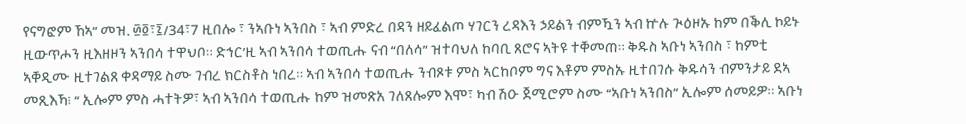የናግፎም ኸኣ” መዝ. ፴፬፣፯/34፣7 ዚበሎ ፣ ንኣቡነ ኣንበስ ፣ ኣብ ምድረ በዳን ዘይፈልጦ ሃገርን ረዳእን ኃይልን ብምዃን ኣብ ኵሉ ጒዕዞኡ ከም በቕሊ ኮይኑ ዚውጥሖን ዚእዘዞን ኣንበሳ ተዋህቦ። ድኅር’ዚ ኣብ ኣንበሳ ተወጢሑ ናብ “በለሳ” ዝተባህለ ከባቢ ጸሮና ኣትዩ ተቐመጠ። ቅዱስ ኣቡነ ኣንበስ ፣ ከምቲ ኣቐዲሙ ዚተገልጸ ቀዳማይ ስሙ ገብረ ክርስቶስ ነበረ። ኣብ ኣንበሳ ተወጢሑ ንብጾቱ ምስ ኣርከቦም ግና እቶም ምስኡ ዚተበገሱ ቅዱሳን ብምንታይ ደኣ መጺእኻ፧ “ ኢሎም ምስ ሓተትዎ፣ ኣብ ኣንበሳ ተወጢሑ ከም ዝመጽአ ገለጸሎም እሞ፣ ካብ ሽዑ ጀሚሮም ስሙ “ኣቡነ ኣንበስ” ኢሎም ሰመይዎ። ኣቡነ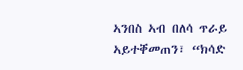ኣንበስ ኣብ በለሳ ጥራይ ኣይተቐመጠን፣ “ክሳድ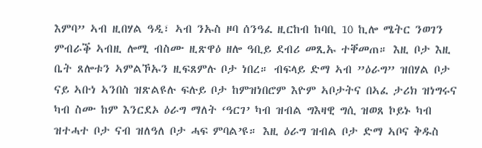እምባ” ኣብ ዚበሃል ዓዲ፣ ኣብ ንኡስ ዞባ ሰንዓፈ ዚርከብ ከባቢ 10 ኪሎ ሜትር ንወገን ምብራቕ ኣብዚ ሎሚ ብስሙ ዚጽዋዕ ዘሎ ዓቢይ ደብሪ መጺኡ ተቐመጠ። እዚ ቦታ እዚ ቤት ጸሎቱን ኣምልኾኡን ዚፍጸምሉ ቦታ ነበረ። ብፍላይ ድማ ኣብ ”ዕራግ” ዝበሃል ቦታ ናይ ኣቡነ ኣንበስ ዝጽልዩሉ ፍሉይ ቦታ ከምዝነበሮም እዮም ኣቦታትና በኣፈ ታሪክ ዝነግሩና ካብ ስሙ ከም እንርደኦ ዕራግ ማለት ‘ዓርገ’ ካብ ዝብል ግእዛዊ ግሲ ዝወጸ ኮይኑ ካብ ዝተሓተ ቦታ ናብ ዝለዓለ ቦታ ሓፍ ምባል’ዩ። እዚ ዕራግ ዝብል ቦታ ድማ ኣቦና ቅዱስ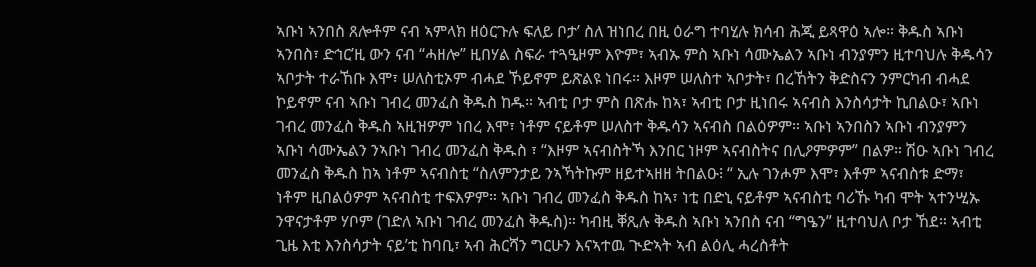ኣቡነ ኣንበስ ጸሎቶም ናብ ኣምላክ ዘዕርጉሉ ፍለይ ቦታ’ ስለ ዝነበረ በዚ ዕራግ ተባሂሉ ክሳብ ሕጂ ይጻዋዕ ኣሎ። ቅዱስ ኣቡነ ኣንበስ፣ ድኅር’ዚ ውን ናብ “ሓዘሎ” ዚበሃል ስፍራ ተጓዒዞም እዮም፣ ኣብኡ ምስ ኣቡነ ሳሙኤልን ኣቡነ ብንያምን ዚተባህሉ ቅዱሳን ኣቦታት ተራኸቡ እሞ፣ ሠለስቲኦም ብሓደ ኾይኖም ይጽልዩ ነበሩ። እዞም ሠለስተ ኣቦታት፣ በረኸትን ቅድስናን ንምርካብ ብሓደ ኮይኖም ናብ ኣቡነ ገብረ መንፈስ ቅዱስ ከዱ። ኣብቲ ቦታ ምስ በጽሑ ከኣ፣ ኣብቲ ቦታ ዚነበሩ ኣናብስ እንስሳታት ኪበልዑ፣ ኣቡነ ገብረ መንፈስ ቅዱስ ኣዚዝዎም ነበረ እሞ፣ ነቶም ናይቶም ሠለስተ ቅዱሳን ኣናብስ በልዕዎም። ኣቡነ ኣንበስን ኣቡነ ብንያምን ኣቡነ ሳሙኤልን ንኣቡነ ገብረ መንፈስ ቅዱስ ፣ “እዞም ኣናብስትኻ እንበር ነዞም ኣናብስትና በሊዖምዎም” በልዎ። ሽዑ ኣቡነ ገብረ መንፈስ ቅዱስ ከኣ ነቶም ኣናብስቲ “ስለምንታይ ንኣኻትኩም ዘይተኣዘዘ ትበልዑ፧ “ ኢሉ ገንሖም እሞ፣ እቶም ኣናብስቱ ድማ፣ ነቶም ዚበልዕዎም ኣናብስቲ ተፍእዎም። ኣቡነ ገብረ መንፈስ ቅዱስ ከኣ፣ ነቲ በድኒ ናይቶም ኣናብስቲ ባሪኹ ካብ ሞት ኣተንሢኡ ንዋናታቶም ሃቦም (ገድለ ኣቡነ ገብረ መንፈስ ቅዱስ)። ካብዚ ቐጺሉ ቅዱስ ኣቡነ ኣንበስ ናብ “ግዔን” ዚተባህለ ቦታ ኸደ። ኣብቲ ጊዜ እቲ እንስሳታት ናይ’ቲ ከባቢ፣ ኣብ ሕርሻን ግርሁን እናኣተዉ ጒድኣት ኣብ ልዕሊ ሓረስቶት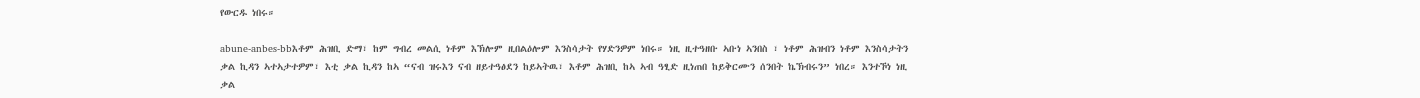የውርዱ ነበሩ።

abune-anbes-bbእቶም ሕዝቢ ድማ፣ ከም ግብረ መልሲ ነቶም እኽሎም ዚበልዕሎም እንስሳታት የሃድንዎም ነበሩ። ነዚ ዚተዓዘቡ ኣቡነ ኣንበስ ፣ ነቶም ሕዝብን ነቶም እንስሳታትን ቃል ኪዳን ኣተኣታተዎም፣ እቲ ቃል ኪዳን ከኣ “ናብ ዝሩእን ናብ ዘይተዓፅደን ከይኣትዉ፣ እቶም ሕዝቢ ከኣ ኣብ ዓፂድ ዚነጠበ ከይቅርሙን ሰንበት ኬኽብሩን” ነበረ። እንተኾነ ነዚ ቃል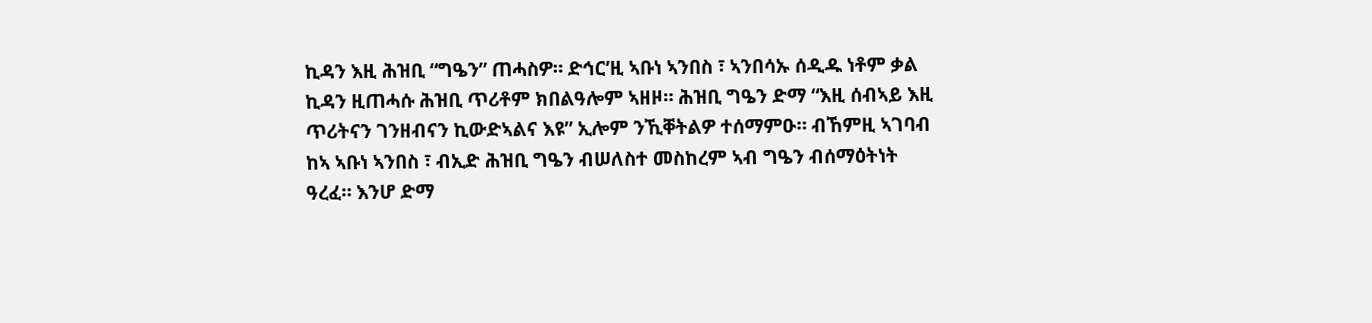ኪዳን እዚ ሕዝቢ “ግዔን” ጠሓስዎ። ድኅር’ዚ ኣቡነ ኣንበስ ፣ ኣንበሳኡ ሰዲዱ ነቶም ቃል ኪዳን ዚጠሓሱ ሕዝቢ ጥሪቶም ክበልዓሎም ኣዘዞ። ሕዝቢ ግዔን ድማ “እዚ ሰብኣይ እዚ ጥሪትናን ገንዘብናን ኪውድኣልና እዩ” ኢሎም ንኺቐትልዎ ተሰማምዑ። ብኸምዚ ኣገባብ ከኣ ኣቡነ ኣንበስ ፣ ብኢድ ሕዝቢ ግዔን ብሠለስተ መስከረም ኣብ ግዔን ብሰማዕትነት ዓረፈ። እንሆ ድማ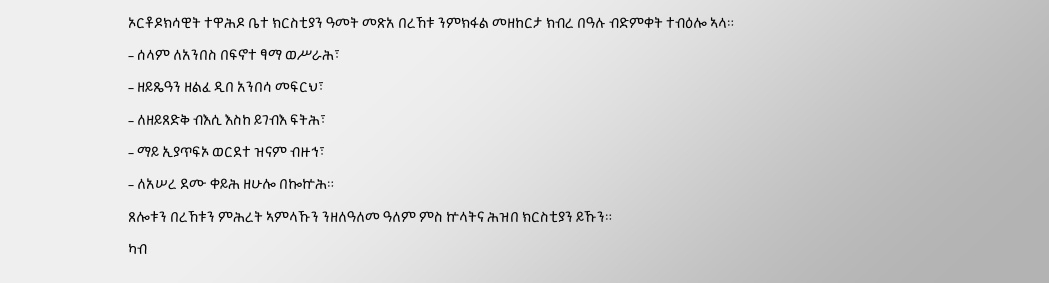ኦርቶዶክሳዊት ተዋሕዶ ቤተ ክርስቲያን ዓመት መጽአ በረኸቱ ንምክፋል መዘከርታ ክብረ በዓሉ ብድምቀት ተብዕሎ ኣላ።

– ሰላም ለአንበስ በፍኖተ ፃማ ወሥራሕ፣

– ዘይጼዓን ዘልፈ ዲበ አንበሳ መፍርህ፣

– ለዘይጸድቅ ብእሲ እስከ ይገብእ ፍትሕ፣

– ማይ ኢያጥፍኦ ወርደተ ዝናም ብዙኅ፣

– ለአሠረ ደሙ ቀይሕ ዘሁሎ በኰኵሕ።

ጸሎቱን በረኸቱን ምሕረት ኣምላኹን ንዘለዓለመ ዓለም ምስ ኵላትና ሕዝበ ክርስቲያን ይኹን።

ካብ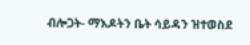ብሎጋት- ማእዶትን ቤት ሳይዳን ዝተወስደ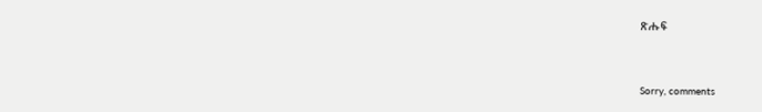ጽሑፍ



Sorry, comments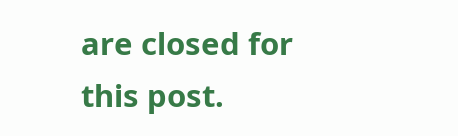are closed for this post.